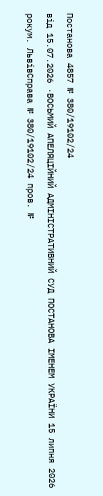Постанова 4857 № 380/19102/24
від 15.07.2026 ·ВОСЬМИЙ АПЕЛЯЦІЙНИЙ АДМІНІСТРАТИВНИЙ СУД ПОСТАНОВА ІМЕНЕМ УКРАЇНИ 15 липня 2026 рокум. ЛьвівСправа № 380/19102/24 пров. №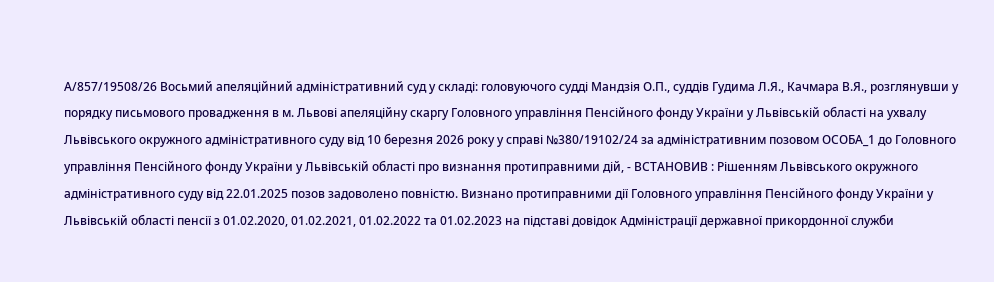А/857/19508/26 Восьмий апеляційний адміністративний суд у складі: головуючого судді Мандзія О.П., суддів Гудима Л.Я., Качмара В.Я., розглянувши у порядку письмового провадження в м. Львові апеляційну скаргу Головного управління Пенсійного фонду України у Львівській області на ухвалу Львівського окружного адміністративного суду від 10 березня 2026 року у справі №380/19102/24 за адміністративним позовом ОСОБА_1 до Головного управління Пенсійного фонду України у Львівській області про визнання протиправними дій, - ВСТАНОВИВ : Рішенням Львівського окружного адміністративного суду від 22.01.2025 позов задоволено повністю. Визнано протиправними дії Головного управління Пенсійного фонду України у Львівській області пенсії з 01.02.2020, 01.02.2021, 01.02.2022 та 01.02.2023 на підставі довідок Адміністрації державної прикордонної служби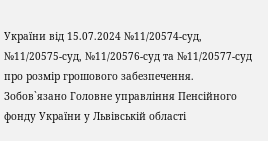України від 15.07.2024 №11/20574-суд, №11/20575-суд, №11/20576-суд та №11/20577-суд про розмір грошового забезпечення. Зобов`язано Головне управління Пенсійного фонду України у Львівській області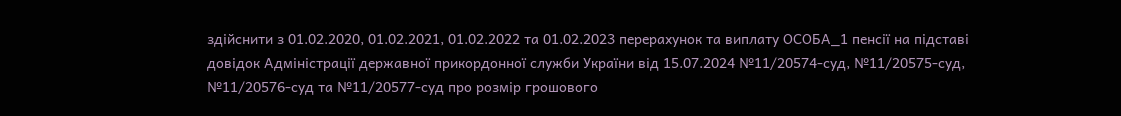здійснити з 01.02.2020, 01.02.2021, 01.02.2022 та 01.02.2023 перерахунок та виплату ОСОБА_1 пенсії на підставі довідок Адміністрації державної прикордонної служби України від 15.07.2024 №11/20574-суд, №11/20575-суд, №11/20576-суд та №11/20577-суд про розмір грошового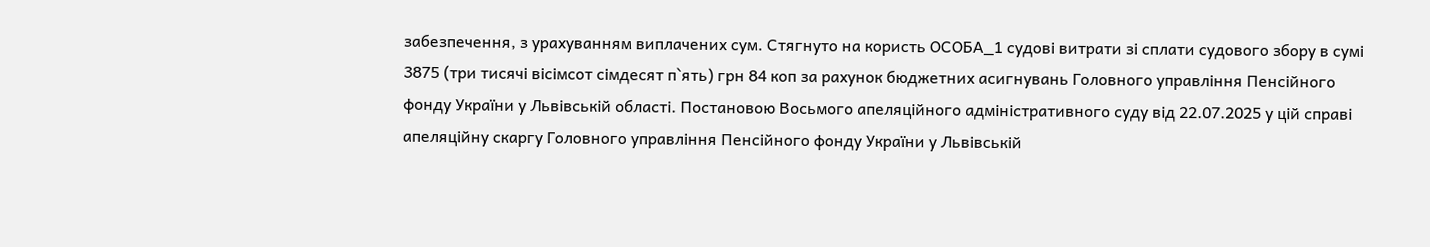забезпечення, з урахуванням виплачених сум. Стягнуто на користь ОСОБА_1 судові витрати зі сплати судового збору в сумі 3875 (три тисячі вісімсот сімдесят п`ять) грн 84 коп за рахунок бюджетних асигнувань Головного управління Пенсійного фонду України у Львівській області. Постановою Восьмого апеляційного адміністративного суду від 22.07.2025 у цій справі апеляційну скаргу Головного управління Пенсійного фонду України у Львівській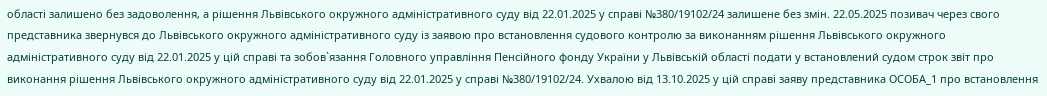області залишено без задоволення, а рішення Львівського окружного адміністративного суду від 22.01.2025 у справі №380/19102/24 залишене без змін. 22.05.2025 позивач через свого представника звернувся до Львівського окружного адміністративного суду із заявою про встановлення судового контролю за виконанням рішення Львівського окружного адміністративного суду від 22.01.2025 у цій справі та зобов`язання Головного управління Пенсійного фонду України у Львівській області подати у встановлений судом строк звіт про виконання рішення Львівського окружного адміністративного суду від 22.01.2025 у справі №380/19102/24. Ухвалою від 13.10.2025 у цій справі заяву представника ОСОБА_1 про встановлення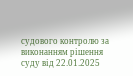судового контролю за виконанням рішення суду від 22.01.2025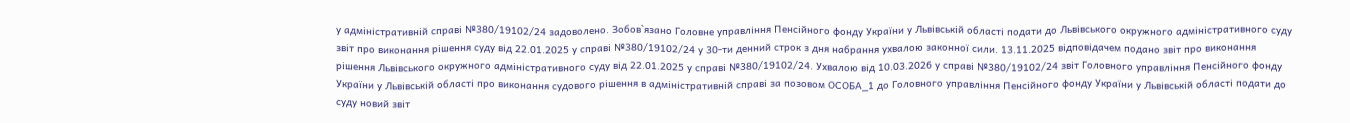у адміністративній справі №380/19102/24 задоволено. Зобов`язано Головне управління Пенсійного фонду України у Львівській області подати до Львівського окружного адміністративного суду звіт про виконання рішення суду від 22.01.2025 у справі №380/19102/24 у 30-ти денний строк з дня набрання ухвалою законної сили. 13.11.2025 відповідачем подано звіт про виконання рішення Львівського окружного адміністративного суду від 22.01.2025 у справі №380/19102/24. Ухвалою від 10.03.2026 у справі №380/19102/24 звіт Головного управління Пенсійного фонду України у Львівській області про виконання судового рішення в адміністративній справі за позовом ОСОБА_1 до Головного управління Пенсійного фонду України у Львівській області подати до суду новий звіт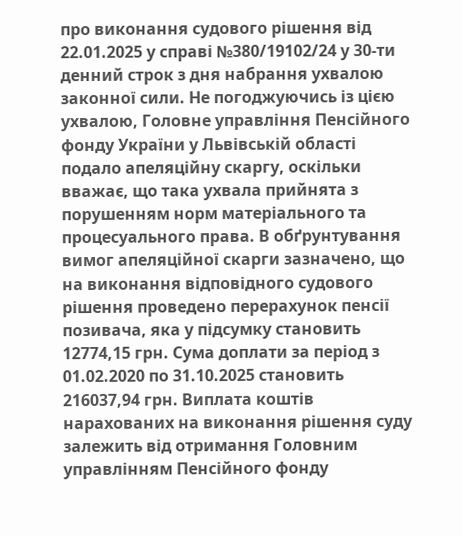про виконання судового рішення від 22.01.2025 у справі №380/19102/24 у 30-ти денний строк з дня набрання ухвалою законної сили. Не погоджуючись із цією ухвалою, Головне управління Пенсійного фонду України у Львівській області подало апеляційну скаргу, оскільки вважає, що така ухвала прийнята з порушенням норм матеріального та процесуального права. В обґрунтування вимог апеляційної скарги зазначено, що на виконання відповідного судового рішення проведено перерахунок пенсії позивача, яка у підсумку становить 12774,15 грн. Сума доплати за період з 01.02.2020 по 31.10.2025 становить 216037,94 грн. Виплата коштів нарахованих на виконання рішення суду залежить від отримання Головним управлінням Пенсійного фонду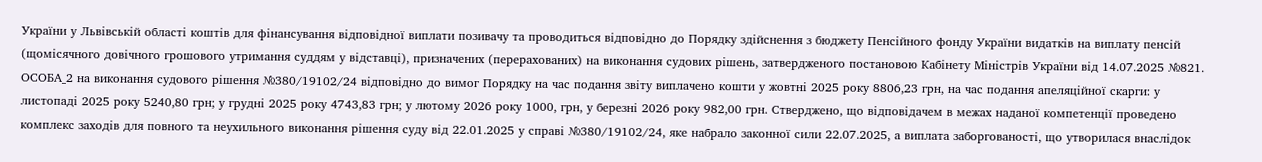України у Львівській області коштів для фінансування відповідної виплати позивачу та проводиться відповідно до Порядку здійснення з бюджету Пенсійного фонду України видатків на виплату пенсій (щомісячного довічного грошового утримання суддям у відставці), призначених (перерахованих) на виконання судових рішень, затвердженого постановою Кабінету Міністрів України від 14.07.2025 №821. ОСОБА_2 на виконання судового рішення №380/19102/24 відповідно до вимог Порядку на час подання звіту виплачено кошти у жовтні 2025 року 8806,23 грн, на час подання апеляційної скарги: у листопаді 2025 року 5240,80 грн; у грудні 2025 року 4743,83 грн; у лютому 2026 року 1000, грн, у березні 2026 року 982,00 грн. Стверджено, що відповідачем в межах наданої компетенції проведено комплекс заходів для повного та неухильного виконання рішення суду від 22.01.2025 у справі №380/19102/24, яке набрало законної сили 22.07.2025, а виплата заборгованості, що утворилася внаслідок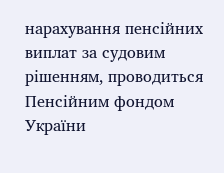нарахування пенсійних виплат за судовим рішенням, проводиться Пенсійним фондом України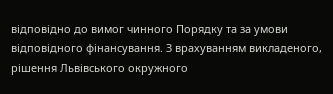відповідно до вимог чинного Порядку та за умови відповідного фінансування. З врахуванням викладеного, рішення Львівського окружного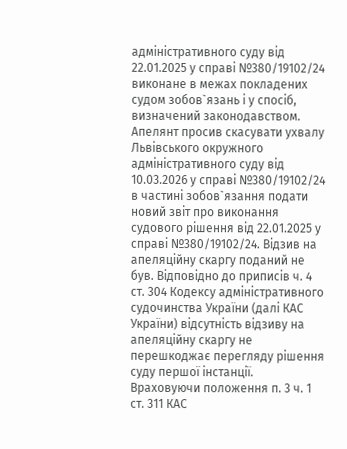адміністративного суду від 22.01.2025 у справі №380/19102/24 виконане в межах покладених судом зобов`язань і у спосіб, визначений законодавством. Апелянт просив скасувати ухвалу Львівського окружного адміністративного суду від 10.03.2026 у справі №380/19102/24 в частині зобов`язання подати новий звіт про виконання судового рішення від 22.01.2025 у справі №380/19102/24. Відзив на апеляційну скаргу поданий не був. Відповідно до приписів ч. 4 ст. 304 Кодексу адміністративного судочинства України (далі КАС України) відсутність відзиву на апеляційну скаргу не перешкоджає перегляду рішення суду першої інстанції. Враховуючи положення п. 3 ч. 1 ст. 311 КАС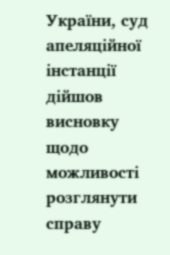України, суд апеляційної інстанції дійшов висновку щодо можливості розглянути справу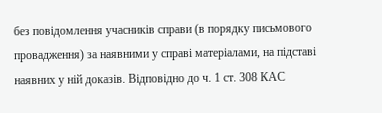без повідомлення учасників справи (в порядку письмового провадження) за наявними у справі матеріалами, на підставі наявних у ній доказів. Відповідно до ч. 1 ст. 308 КАС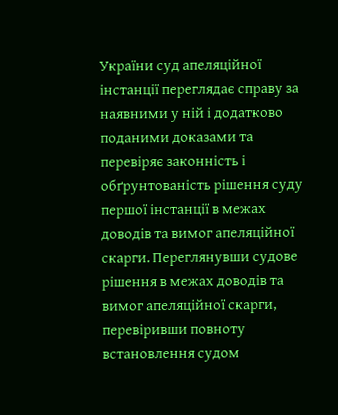України суд апеляційної інстанції переглядає справу за наявними у ній і додатково поданими доказами та перевіряє законність і обґрунтованість рішення суду першої інстанції в межах доводів та вимог апеляційної скарги. Переглянувши судове рішення в межах доводів та вимог апеляційної скарги, перевіривши повноту встановлення судом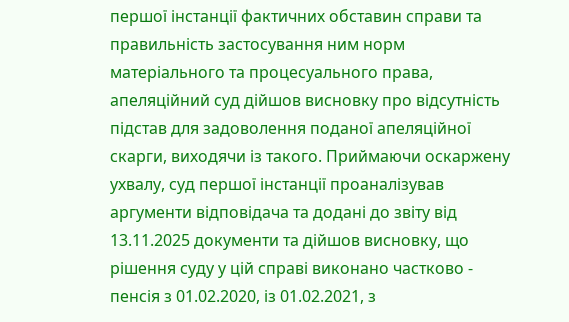першої інстанції фактичних обставин справи та правильність застосування ним норм матеріального та процесуального права, апеляційний суд дійшов висновку про відсутність підстав для задоволення поданої апеляційної скарги, виходячи із такого. Приймаючи оскаржену ухвалу, суд першої інстанції проаналізував аргументи відповідача та додані до звіту від 13.11.2025 документи та дійшов висновку, що рішення суду у цій справі виконано частково - пенсія з 01.02.2020, із 01.02.2021, з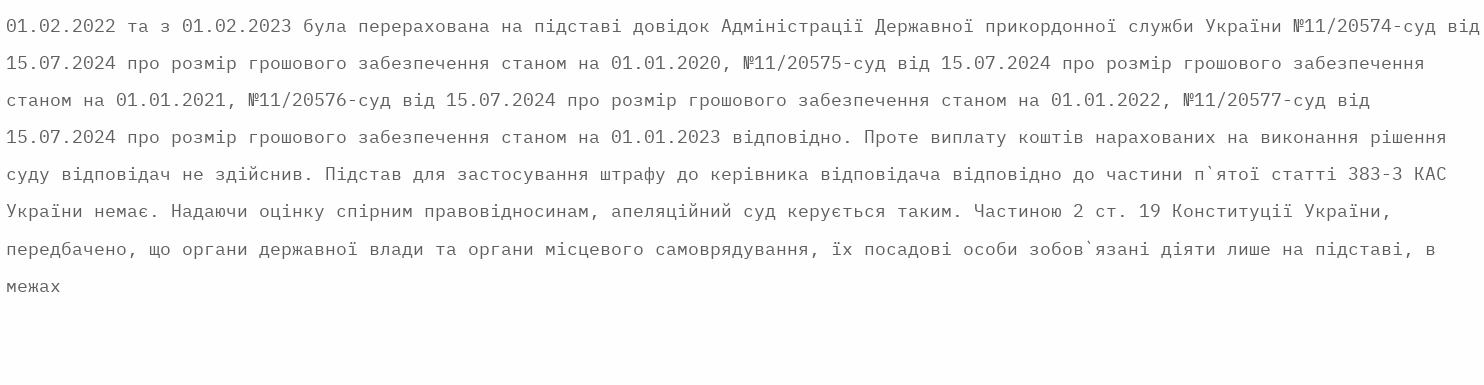01.02.2022 та з 01.02.2023 була перерахована на підставі довідок Адміністрації Державної прикордонної служби України №11/20574-суд від 15.07.2024 про розмір грошового забезпечення станом на 01.01.2020, №11/20575-суд від 15.07.2024 про розмір грошового забезпечення станом на 01.01.2021, №11/20576-суд від 15.07.2024 про розмір грошового забезпечення станом на 01.01.2022, №11/20577-суд від 15.07.2024 про розмір грошового забезпечення станом на 01.01.2023 відповідно. Проте виплату коштів нарахованих на виконання рішення суду відповідач не здійснив. Підстав для застосування штрафу до керівника відповідача відповідно до частини п`ятої статті 383-3 КАС України немає. Надаючи оцінку спірним правовідносинам, апеляційний суд керується таким. Частиною 2 ст. 19 Конституції України, передбачено, що органи державної влади та органи місцевого самоврядування, їх посадові особи зобов`язані діяти лише на підставі, в межах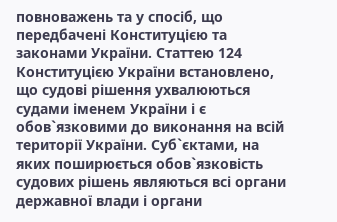повноважень та у спосіб, що передбачені Конституцією та законами України. Статтею 124 Конституцією України встановлено, що судові рішення ухвалюються судами іменем України і є обов`язковими до виконання на всій території України. Суб`єктами, на яких поширюється обов`язковість судових рішень являються всі органи державної влади і органи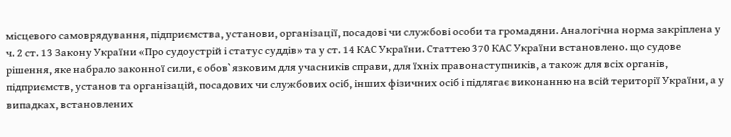місцевого самоврядування, підприємства, установи, організації, посадові чи службові особи та громадяни. Аналогічна норма закріплена у ч. 2 ст. 13 Закону України «Про судоустрій і статус суддів» та у ст. 14 КАС України. Статтею 370 КАС України встановлено. що судове рішення, яке набрало законної сили, є обов`язковим для учасників справи, для їхніх правонаступників, а також для всіх органів, підприємств, установ та організацій, посадових чи службових осіб, інших фізичних осіб і підлягає виконанню на всій території України, а у випадках, встановлених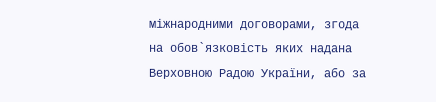міжнародними договорами, згода на обов`язковість яких надана Верховною Радою України, або за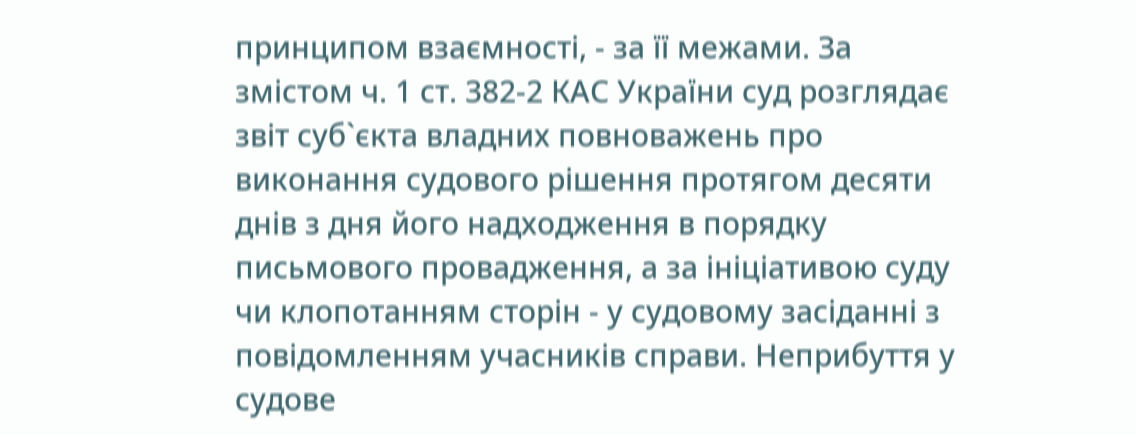принципом взаємності, - за її межами. За змістом ч. 1 ст. 382-2 КАС України суд розглядає звіт суб`єкта владних повноважень про виконання судового рішення протягом десяти днів з дня його надходження в порядку письмового провадження, а за ініціативою суду чи клопотанням сторін - у судовому засіданні з повідомленням учасників справи. Неприбуття у судове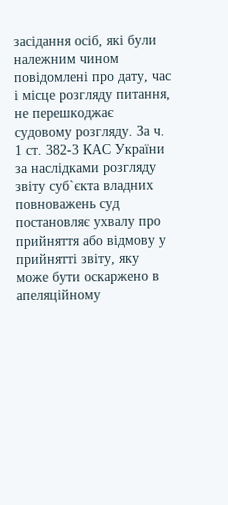засідання осіб, які були належним чином повідомлені про дату, час і місце розгляду питання, не перешкоджає судовому розгляду. За ч. 1 ст. 382-3 КАС України за наслідками розгляду звіту суб`єкта владних повноважень суд постановляє ухвалу про прийняття або відмову у прийнятті звіту, яку може бути оскаржено в апеляційному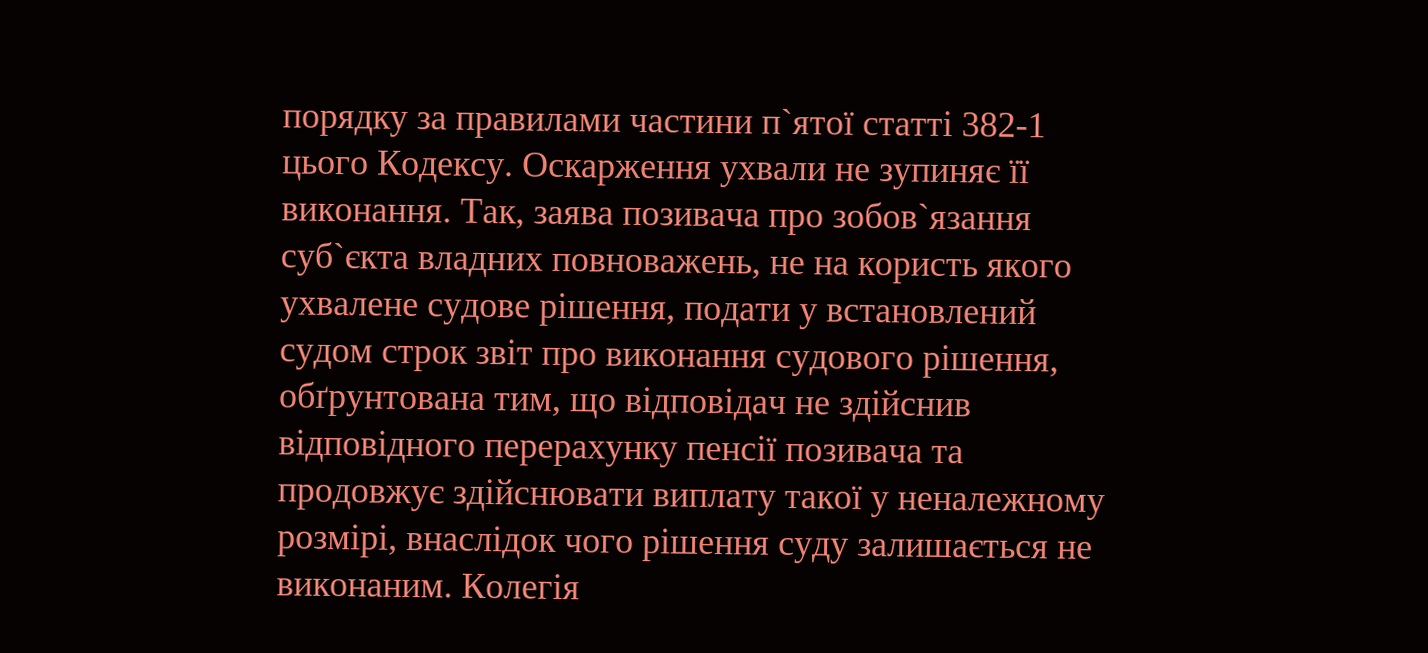порядку за правилами частини п`ятої статті 382-1 цього Кодексу. Оскарження ухвали не зупиняє її виконання. Так, заява позивача про зобов`язання суб`єкта владних повноважень, не на користь якого ухвалене судове рішення, подати у встановлений судом строк звіт про виконання судового рішення, обґрунтована тим, що відповідач не здійснив відповідного перерахунку пенсії позивача та продовжує здійснювати виплату такої у неналежному розмірі, внаслідок чого рішення суду залишається не виконаним. Колегія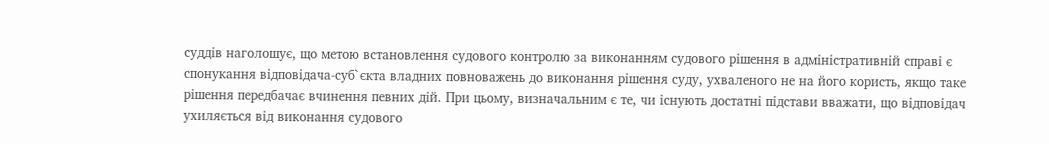суддів наголошує, що метою встановлення судового контролю за виконанням судового рішення в адміністративній справі є спонукання відповідача-суб`єкта владних повноважень до виконання рішення суду, ухваленого не на його користь, якщо таке рішення передбачає вчинення певних дій. При цьому, визначальним є те, чи існують достатні підстави вважати, що відповідач ухиляється від виконання судового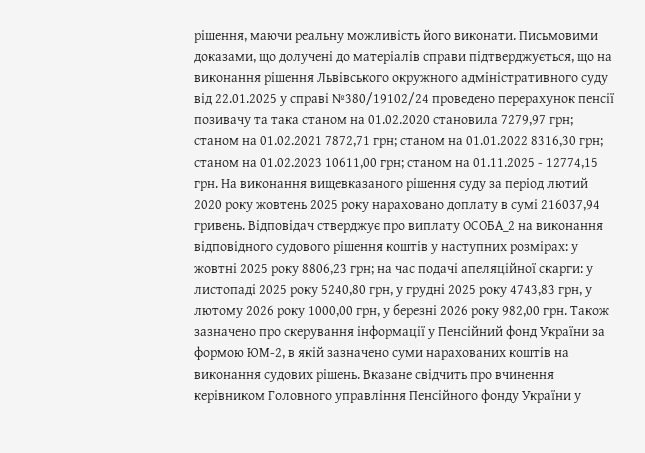рішення, маючи реальну можливість його виконати. Письмовими доказами, що долучені до матеріалів справи підтверджується, що на виконання рішення Львівського окружного адміністративного суду від 22.01.2025 у справі №380/19102/24 проведено перерахунок пенсії позивачу та така станом на 01.02.2020 становила 7279,97 грн; станом на 01.02.2021 7872,71 грн; станом на 01.01.2022 8316,30 грн; станом на 01.02.2023 10611,00 грн; станом на 01.11.2025 - 12774,15 грн. На виконання вищевказаного рішення суду за період лютий 2020 року жовтень 2025 року нараховано доплату в сумі 216037,94 гривень. Відповідач стверджує про виплату ОСОБА_2 на виконання відповідного судового рішення коштів у наступних розмірах: у жовтні 2025 року 8806,23 грн; на час подачі апеляційної скарги: у листопаді 2025 року 5240,80 грн, у грудні 2025 року 4743,83 грн, у лютому 2026 року 1000,00 грн, у березні 2026 року 982,00 грн. Також зазначено про скерування інформації у Пенсійний фонд України за формою ЮМ-2, в якій зазначено суми нарахованих коштів на виконання судових рішень. Вказане свідчить про вчинення керівником Головного управління Пенсійного фонду України у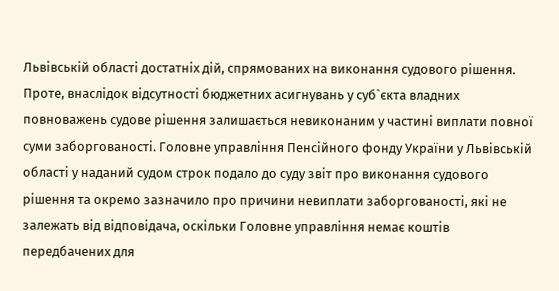Львівській області достатніх дій, спрямованих на виконання судового рішення. Проте, внаслідок відсутності бюджетних асигнувань у суб`єкта владних повноважень судове рішення залишається невиконаним у частині виплати повної суми заборгованості. Головне управління Пенсійного фонду України у Львівській області у наданий судом строк подало до суду звіт про виконання судового рішення та окремо зазначило про причини невиплати заборгованості, які не залежать від відповідача, оскільки Головне управління немає коштів передбачених для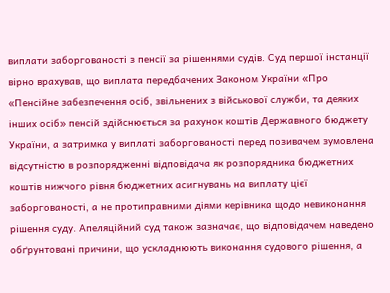виплати заборгованості з пенсії за рішеннями судів. Суд першої інстанції вірно врахував, що виплата передбачених Законом України «Про «Пенсійне забезпечення осіб, звільнених з військової служби, та деяких інших осіб» пенсій здійснюється за рахунок коштів Державного бюджету України, а затримка у виплаті заборгованості перед позивачем зумовлена відсутністю в розпорядженні відповідача як розпорядника бюджетних коштів нижчого рівня бюджетних асигнувань на виплату цієї заборгованості, а не протиправними діями керівника щодо невиконання рішення суду. Апеляційний суд також зазначає, що відповідачем наведено обґрунтовані причини, що ускладнюють виконання судового рішення, а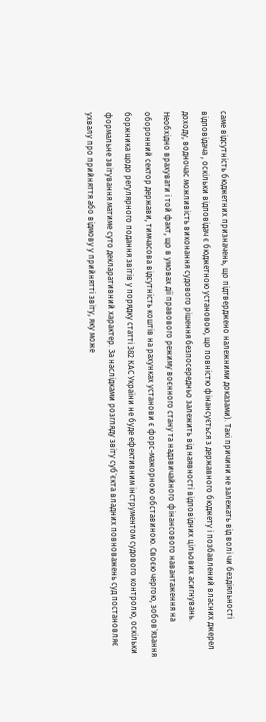саме відсутність бюджетних призначень, що підтверджено належними доказами). Такі причини не залежать від волі чи бездіяльності відповідача , оскільки відповідач є бюджетною установою, що повністю фінансується з державного бюджету і позбавлений власних джерел доходу, водночас можливість виконання судового рішення безпосередньо залежить від наявності відповідних цільових асигнувань. Необхідно врахувати і той факт, що в умовах дії правового режиму воєнного стану та надзвичайного фінансового навантаження на оборонний сектор держави, тимчасова відсутність коштів на рахунках установи є форс-мажорною обставиною. Своєю чергою, зобов`язання боржника щодо регулярного подання звітів у порядку статті 382 КАС України не буде ефективним інструментом судового контролю, оскільки формальне звітування матиме суто декларативний характер. За наслідками розгляду звіту суб`єкта владних повноважень суд постановляє ухвалу про прийняття або відмову у прийнятті звіту, яку може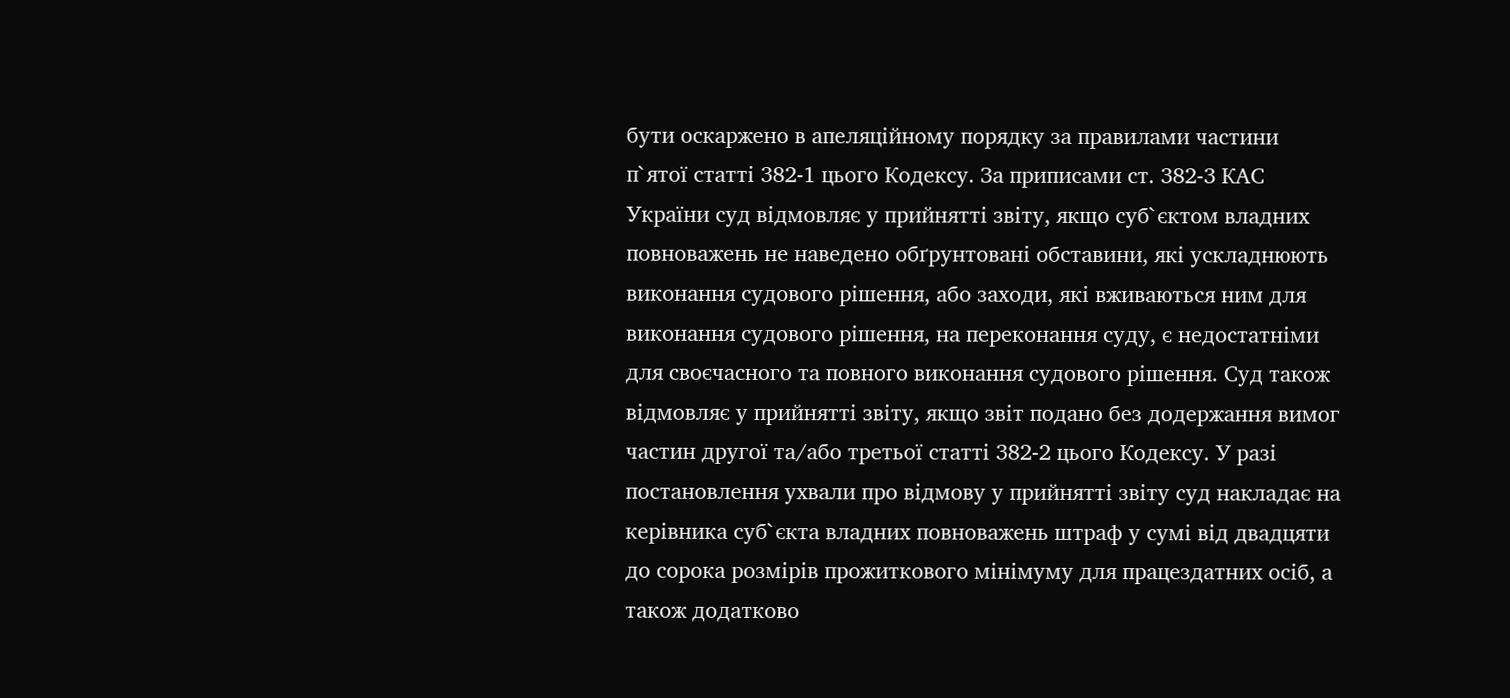бути оскаржено в апеляційному порядку за правилами частини п`ятої статті 382-1 цього Кодексу. За приписами ст. 382-3 КАС України суд відмовляє у прийнятті звіту, якщо суб`єктом владних повноважень не наведено обґрунтовані обставини, які ускладнюють виконання судового рішення, або заходи, які вживаються ним для виконання судового рішення, на переконання суду, є недостатніми для своєчасного та повного виконання судового рішення. Суд також відмовляє у прийнятті звіту, якщо звіт подано без додержання вимог частин другої та/або третьої статті 382-2 цього Кодексу. У разі постановлення ухвали про відмову у прийнятті звіту суд накладає на керівника суб`єкта владних повноважень штраф у сумі від двадцяти до сорока розмірів прожиткового мінімуму для працездатних осіб, а також додатково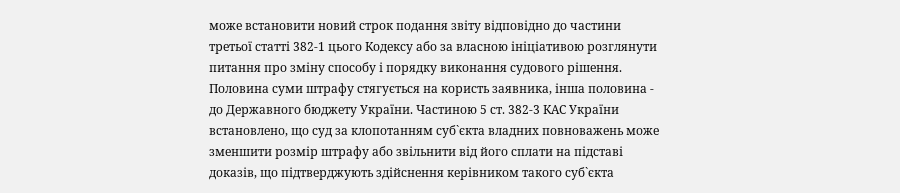може встановити новий строк подання звіту відповідно до частини третьої статті 382-1 цього Кодексу або за власною ініціативою розглянути питання про зміну способу і порядку виконання судового рішення. Половина суми штрафу стягується на користь заявника, інша половина - до Державного бюджету України. Частиною 5 ст. 382-3 КАС України встановлено, що суд за клопотанням суб`єкта владних повноважень може зменшити розмір штрафу або звільнити від його сплати на підставі доказів, що підтверджують здійснення керівником такого суб`єкта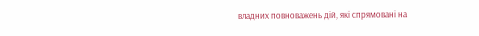владних повноважень дій, які спрямовані на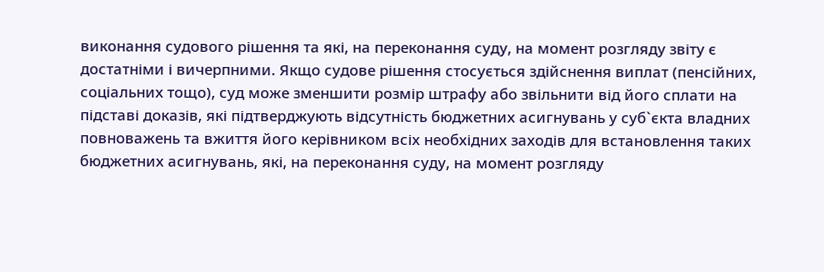виконання судового рішення та які, на переконання суду, на момент розгляду звіту є достатніми і вичерпними. Якщо судове рішення стосується здійснення виплат (пенсійних, соціальних тощо), суд може зменшити розмір штрафу або звільнити від його сплати на підставі доказів, які підтверджують відсутність бюджетних асигнувань у суб`єкта владних повноважень та вжиття його керівником всіх необхідних заходів для встановлення таких бюджетних асигнувань, які, на переконання суду, на момент розгляду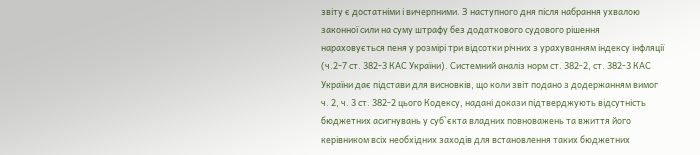звіту є достатніми і вичерпними. З наступного дня після набрання ухвалою законної сили на суму штрафу без додаткового судового рішення нараховується пеня у розмірі три відсотки річних з урахуванням індексу інфляції (ч.2-7 ст. 382-3 КАС України). Системний аналіз норм ст. 382-2, ст. 382-3 КАС України дає підстави для висновків, що коли звіт подано з додержанням вимог ч. 2, ч. 3 ст. 382-2 цього Кодексу, надані докази підтверджують відсутність бюджетних асигнувань у суб`єкта владних повноважень та вжиття його керівником всіх необхідних заходів для встановлення таких бюджетних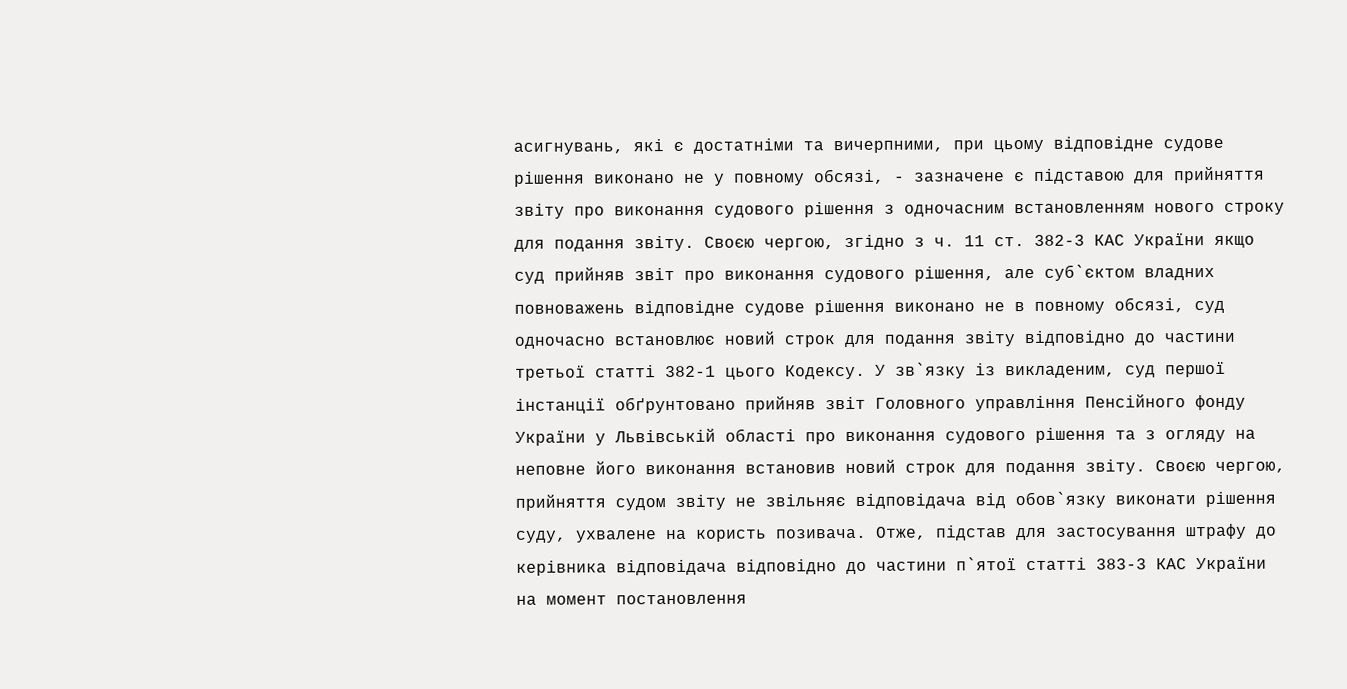асигнувань, які є достатніми та вичерпними, при цьому відповідне судове рішення виконано не у повному обсязі, - зазначене є підставою для прийняття звіту про виконання судового рішення з одночасним встановленням нового строку для подання звіту. Своєю чергою, згідно з ч. 11 ст. 382-3 КАС України якщо суд прийняв звіт про виконання судового рішення, але суб`єктом владних повноважень відповідне судове рішення виконано не в повному обсязі, суд одночасно встановлює новий строк для подання звіту відповідно до частини третьої статті 382-1 цього Кодексу. У зв`язку із викладеним, суд першої інстанції обґрунтовано прийняв звіт Головного управління Пенсійного фонду України у Львівській області про виконання судового рішення та з огляду на неповне його виконання встановив новий строк для подання звіту. Своєю чергою, прийняття судом звіту не звільняє відповідача від обов`язку виконати рішення суду, ухвалене на користь позивача. Отже, підстав для застосування штрафу до керівника відповідача відповідно до частини п`ятої статті 383-3 КАС України на момент постановлення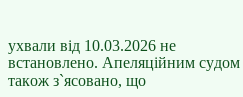ухвали від 10.03.2026 не встановлено. Апеляційним судом також з`ясовано, що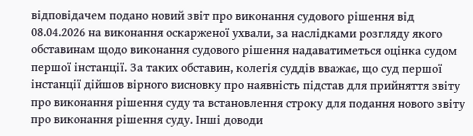відповідачем подано новий звіт про виконання судового рішення від 08.04.2026 на виконання оскарженої ухвали, за наслідками розгляду якого обставинам щодо виконання судового рішення надаватиметься оцінка судом першої інстанції. За таких обставин, колегія суддів вважає, що суд першої інстанції дійшов вірного висновку про наявність підстав для прийняття звіту про виконання рішення суду та встановлення строку для подання нового звіту про виконання рішення суду. Інші доводи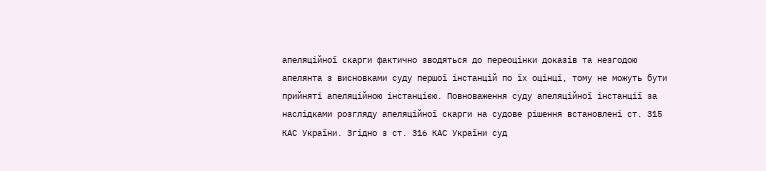апеляційної скарги фактично зводяться до переоцінки доказів та незгодою апелянта з висновками суду першої інстанцій по їх оцінці, тому не можуть бути прийняті апеляційною інстанцією. Повноваження суду апеляційної інстанції за наслідками розгляду апеляційної скарги на судове рішення встановлені ст. 315 КАС України. Згідно з ст. 316 КАС України суд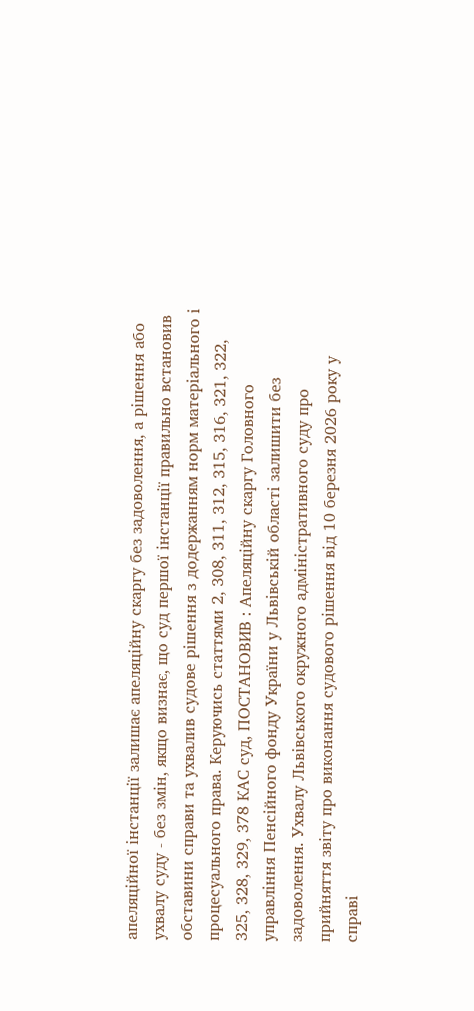апеляційної інстанції залишає апеляційну скаргу без задоволення, а рішення або ухвалу суду - без змін, якщо визнає, що суд першої інстанції правильно встановив обставини справи та ухвалив судове рішення з додержанням норм матеріального і процесуального права. Керуючись статтями 2, 308, 311, 312, 315, 316, 321, 322, 325, 328, 329, 378 КАС суд, ПОСТАНОВИВ : Апеляційну скаргу Головного управління Пенсійного фонду України у Львівській області залишити без задоволення. Ухвалу Львівського окружного адміністративного суду про прийняття звіту про виконання судового рішення від 10 березня 2026 року у справі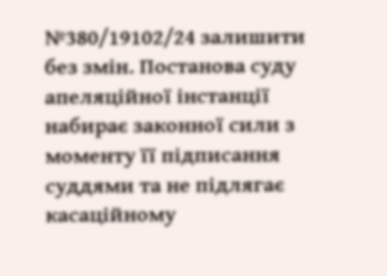№380/19102/24 залишити без змін. Постанова суду апеляційної інстанції набирає законної сили з моменту її підписання суддями та не підлягає касаційному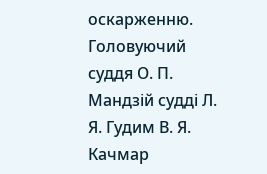оскарженню. Головуючий суддя О. П. Мандзій судді Л. Я. Гудим В. Я. Качмар